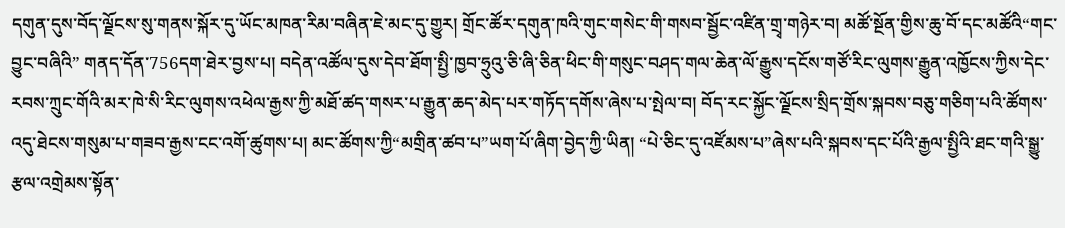དགུན་དུས་བོད་ལྗོངས་སུ་གནས་སྐོར་དུ་ཡོང་མཁན་རིམ་བཞིན་ཇེ་མང་དུ་གྱུར། གྲོང་ཚོར་དགུན་ཁའི་གུང་གསེང་གི་གསབ་སྦྱོང་འཛིན་གྲྭ་གཉེར་བ། མཚོ་སྔོན་གྱིས་ཆུ་བོ་དང་མཚོའི“གང་བྱུང་བཞིའི” གནད་དོན་756དག་ཐེར་བྱས་པ། བདེན་འཚོལ་དུས་དེབ་ཐོག་སྤྱི་ཁྱབ་ཧྲུའུ་ཅི་ཞི་ཅིན་ཕིང་གི་གསུང་བཤད་གལ་ཆེན་ལོ་རྒྱུས་དངོས་གཙོ་རིང་ལུགས་རྒྱུན་འཁྱོངས་ཀྱིས་དེང་རབས་ཀྲུང་གོའི་མར་ཁེ་སི་རིང་ལུགས་འཕེལ་རྒྱས་ཀྱི་མཐོ་ཚད་གསར་པ་རྒྱུན་ཆད་མེད་པར་གཏོད་དགོས་ཞེས་པ་སྤེལ་བ། བོད་རང་སྐྱོང་ལྗོངས་སྲིད་གྲོས་སྐབས་བཅུ་གཅིག་པའི་ཚོགས་འདུ་ཐེངས་གསུམ་པ་གཟབ་རྒྱས་ངང་འགོ་ཚུགས་པ། མང་ཚོགས་ཀྱི“མགྲིན་ཚབ་པ”ཡག་པོ་ཞིག་བྱེད་ཀྱི་ཡིན། “པེ་ཅིང་དུ་འཛོམས་པ”ཞེས་པའི་སྐབས་དང་པོའི་རྒྱལ་སྤྱིའི་ཐང་གའི་སྒྱུ་རྩལ་འགྲེམས་སྟོན་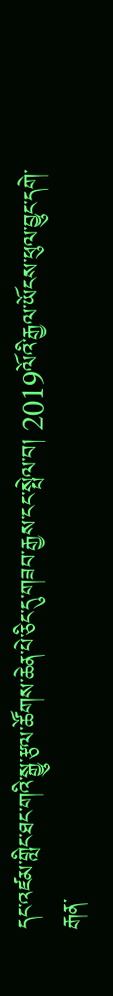དང་འཛམ་གླིང་ཐང་གའི་སྒྱུ་རྩལ་ཚོགས་ཆེན་པེ་ཅིང་དུ་གཟབ་རྒྱས་ངང་སྤེལ་བ། 2019ལོའི་རྒྱལ་ཡོངས་ཕུལ་བྱུང་དགེ་རྒན་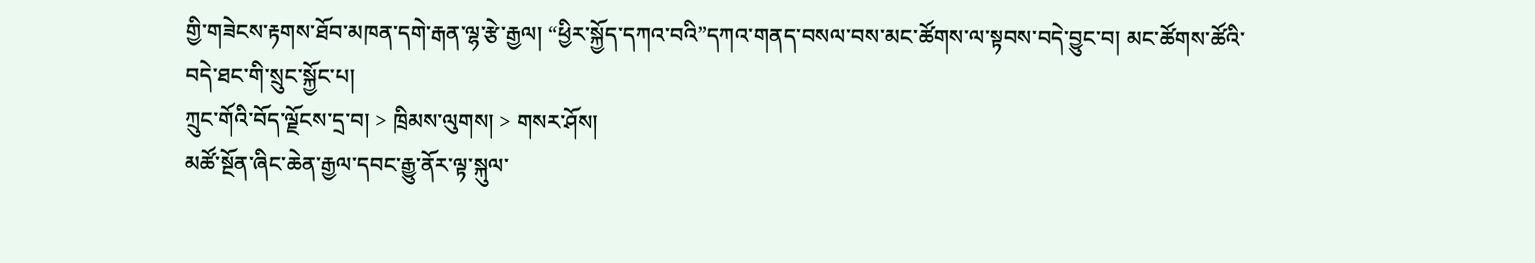གྱི་གཟེངས་རྟགས་ཐོབ་མཁན་དགེ་རྒན་ལྷ་རྩེ་རྒྱལ། “ཕྱིར་སྐྱོད་དཀའ་བའི”དཀའ་གནད་བསལ་བས་མང་ཚོགས་ལ་སྟབས་བདེ་བྱུང་བ། མང་ཚོགས་ཚོའི་བདེ་ཐང་གི་སྲུང་སྐྱོང་པ།
ཀྲུང་གོའི་བོད་ལྗོངས་དྲ་བ། > ཁྲིམས་ལུགས། > གསར་ཤོས།
མཚོ་སྔོན་ཞིང་ཆེན་རྒྱལ་དབང་རྒྱུ་ནོར་ལྟ་སྐུལ་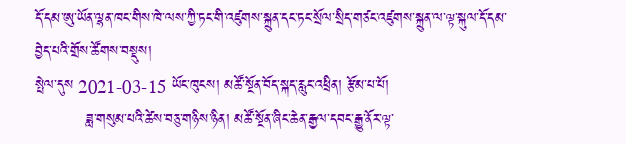དོ་དམ་ཨུ་ཡོན་ལྷན་ཁང་གིས་ཁེ་ལས་ཀྱི་ཏང་གི་འཛུགས་སྐྲུན་དང་ཏང་སྲོལ་སྲིད་གཙང་འཛུགས་སྐྲུན་ལ་ལྟ་སྐུལ་དོ་དམ་བྱེད་པའི་གྲོས་ཚོགས་བསྡུས།
སྤེལ་དུས 2021-03-15 ཡོང་ཁུངས། མཚོ་སྔོན་བོད་སྐད་རླུང་འཕྲིན། རྩོམ་པ་པོ།
          ཟླ་གསུམ་པའི་ཚེས་བཅུ་གཉིས་ཉིན། མཚོ་སྔོན་ཞིང་ཆེན་རྒྱལ་དབང་རྒྱུ་ནོར་ལྟ་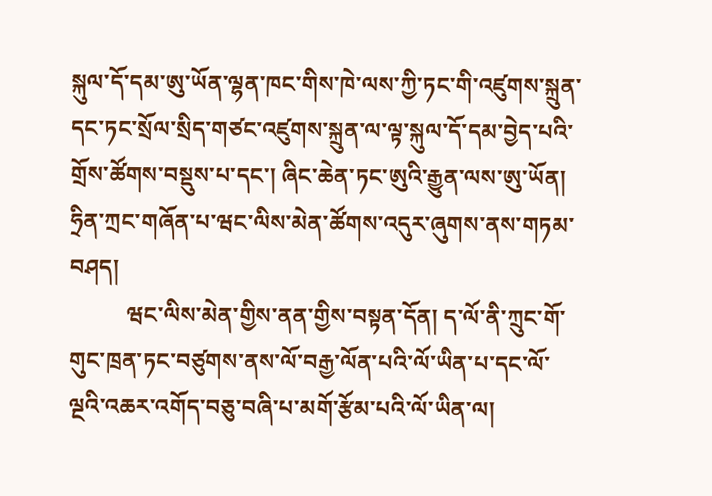སྐུལ་དོ་དམ་ཨུ་ཡོན་ལྷན་ཁང་གིས་ཁེ་ལས་ཀྱི་ཏང་གི་འཛུགས་སྐྲུན་དང་ཏང་སྲོལ་སྲིད་གཙང་འཛུགས་སྐྲུན་ལ་ལྟ་སྐུལ་དོ་དམ་བྱེད་པའི་གྲོས་ཚོགས་བསྡུས་པ་དང་། ཞིང་ཆེན་ཏང་ཨུའི་རྒྱུན་ལས་ཨུ་ཡོན། ཧྲིན་ཀྲང་གཞོན་པ་ཝང་ལིས་མེན་ཚོགས་འདུར་ཞུགས་ནས་གཏམ་བཤད།
          ཝང་ལིས་མེན་གྱིས་ནན་གྱིས་བསྟན་དོན། ད་ལོ་ནི་ཀྲུང་གོ་གུང་ཁྲན་ཏང་བཙུགས་ནས་ལོ་བརྒྱ་ལོན་པའི་ལོ་ཡིན་པ་དང་ལོ་ལྔའི་འཆར་འགོད་བཅུ་བཞི་པ་མགོ་རྩོམ་པའི་ལོ་ཡིན་ལ།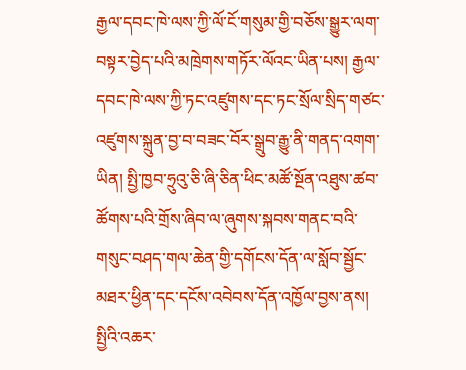རྒྱལ་དབང་ཁེ་ལས་ཀྱི་ལོ་ངོ་གསུམ་གྱི་བཅོས་སྒྱུར་ལག་བསྟར་བྱེད་པའི་མཁྲེགས་གཏོར་ལོའང་ཡིན་པས། རྒྱལ་དབང་ཁེ་ལས་ཀྱི་ཏང་འཛུགས་དང་ཏང་སྲོལ་སྲིད་གཙང་འཛུགས་སྐྲུན་བྱ་བ་བཟང་བོར་སྒྲུབ་རྒྱུ་ནི་གནད་འགག་ཡིན། སྤྱི་ཁྱབ་ཧྲུའུ་ཅི་ཞི་ཅིན་ཕིང་མཚོ་སྔོན་འཐུས་ཚབ་ཚོགས་པའི་གྲོས་ཞིབ་ལ་ཞུགས་སྐབས་གནང་བའི་གསུང་བཤད་གལ་ཆེན་གྱི་དགོངས་དོན་ལ་སློབ་སྦྱོང་མཐར་ཕྱིན་དང་དངོས་འབེབས་དོན་འཁྱོལ་བྱས་ནས། སྤྱིའི་འཆར་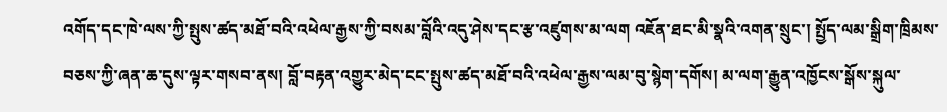འགོད་དང་ཁེ་ལས་ཀྱི་སྤུས་ཚད་མཐོ་བའི་འཕེལ་རྒྱས་ཀྱི་བསམ་བློའི་འདུ་ཤེས་དང་རྩ་འཛུགས་མ་ལག འཇོན་ཐང་མི་སྣའི་འགན་སྲུང་། སྤྱོད་ལམ་སྒྲིག་ཁྲིམས་བཅས་ཀྱི་ཞན་ཆ་དུས་ལྟར་གསབ་ནས། བློ་བརྟན་འགྱུར་མེད་ངང་སྤུས་ཚད་མཐོ་བའི་འཕེལ་རྒྱས་ལམ་བུ་སྙེག་དགོས། མ་ལག་རྒྱུན་འཁྱོངས་སྒོས་སྐུལ་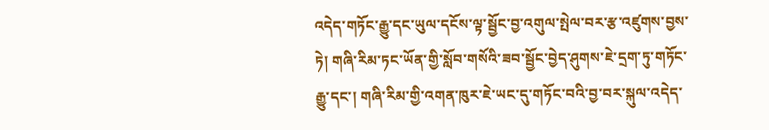འདེད་གཏོང་རྒྱུ་དང་ཡུལ་དངོས་ལྟ་སྦྱོང་བྱ་འགུལ་སྤེལ་བར་རྩ་འཛུགས་བྱས་ཏེ། གཞི་རིམ་ཏང་ཡོན་གྱི་སློབ་གསོའི་ཟབ་སྦྱོང་བྱེད་ཤུགས་ཇེ་དྲག་ཏུ་གཏོང་རྒྱུ་དང་། གཞི་རིམ་གྱི་འགན་ཁུར་ཇེ་ཡང་དུ་གཏོང་བའི་བྱ་བར་སྐུལ་འདེད་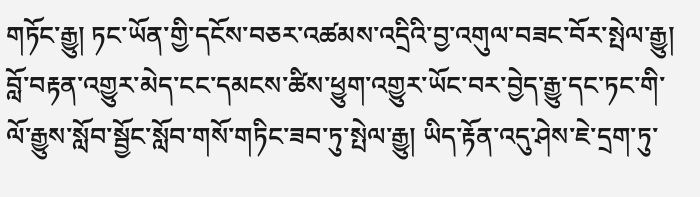གཏོང་རྒྱུ། ཏང་ཡོན་གྱི་དངོས་བཅར་འཚམས་འདྲིའི་བྱ་འགུལ་བཟང་བོར་སྤེལ་རྒྱུ། བློ་བརྟན་འགྱུར་མེད་ངང་དམངས་ཚིས་ཕྱུག་འགྱུར་ཡོང་བར་བྱེད་རྒྱུ་དང་ཏང་གི་ལོ་རྒྱུས་སློབ་སྦྱོང་སློབ་གསོ་གཏིང་ཟབ་ཏུ་སྤེལ་རྒྱུ། ཡིད་རྟོན་འདུ་ཤེས་ཇེ་དྲག་ཏུ་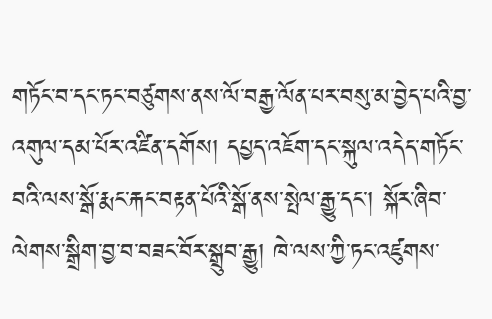གཏོང་བ་དང་ཏང་བཙུགས་ནས་ལོ་བརྒྱ་ལོན་པར་བསུ་མ་བྱེད་པའི་བྱ་འགུལ་དམ་པོར་འཛིན་དགོས། དཔྱད་འཇོག་དང་སྐུལ་འདེད་གཏོང་བའི་ལས་སྒོ་རྨང་རྐང་བརྟན་པོའི་སྒོ་ནས་སྤེལ་རྒྱུ་དང་། སྐོར་ཞིབ་ལེགས་སྒྲིག་བྱ་བ་བཟང་བོར་སྒྲུབ་རྒྱུ། ཁེ་ལས་ཀྱི་ཏང་འཛུགས་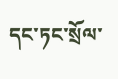དང་ཏང་སྲོལ་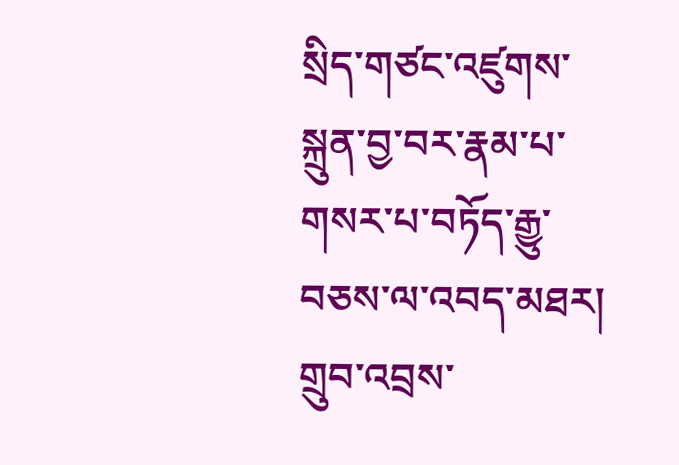སྲིད་གཙང་འཛུགས་སྐྲུན་བྱ་བར་རྣམ་པ་གསར་པ་བཏོད་རྒྱུ་བཅས་ལ་འབད་མཐར། གྲུབ་འབྲས་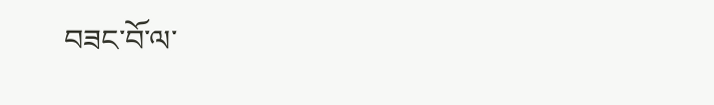བཟང་བོ་ལ་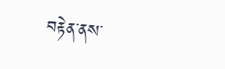བརྟེན་ནས་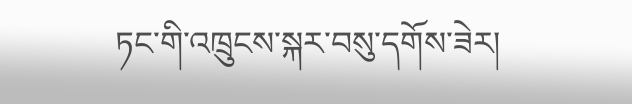ཏང་གི་འཁྲུངས་སྐར་བསུ་དགོས་ཟེར།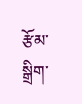རྩོམ་སྒྲིག་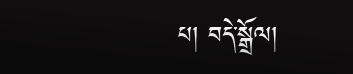པ། བདེ་སྒྲོལ།